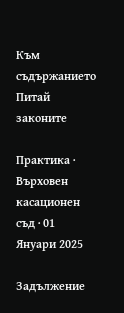Към съдържанието
Питай законите

Практика · Върховен касационен съд · 01 Януари 2025

Задължение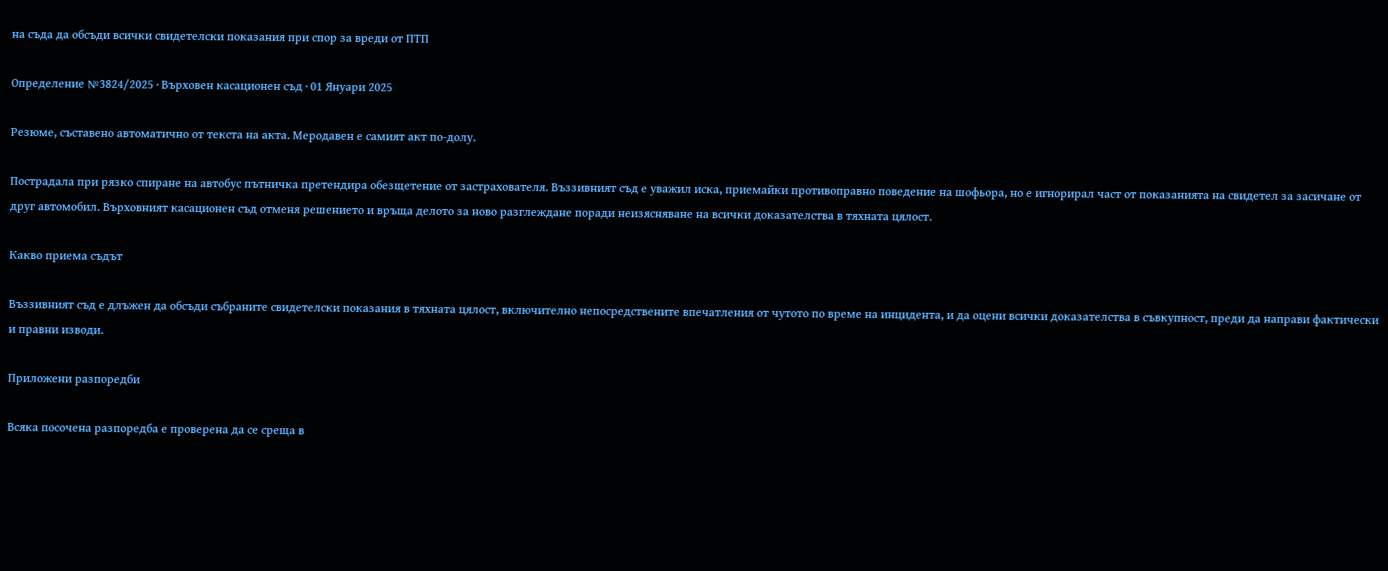на съда да обсъди всички свидетелски показания при спор за вреди от ПТП

Определение №3824/2025 · Върховен касационен съд · 01 Януари 2025

Резюме, съставено автоматично от текста на акта. Меродавен е самият акт по-долу.

Пострадала при рязко спиране на автобус пътничка претендира обезщетение от застрахователя. Въззивният съд е уважил иска, приемайки противоправно поведение на шофьора, но е игнорирал част от показанията на свидетел за засичане от друг автомобил. Върховният касационен съд отменя решението и връща делото за ново разглеждане поради неизясняване на всички доказателства в тяхната цялост.

Какво приема съдът

Въззивният съд е длъжен да обсъди събраните свидетелски показания в тяхната цялост, включително непосредствените впечатления от чутото по време на инцидента, и да оцени всички доказателства в съвкупност, преди да направи фактически и правни изводи.

Приложени разпоредби

Всяка посочена разпоредба е проверена да се среща в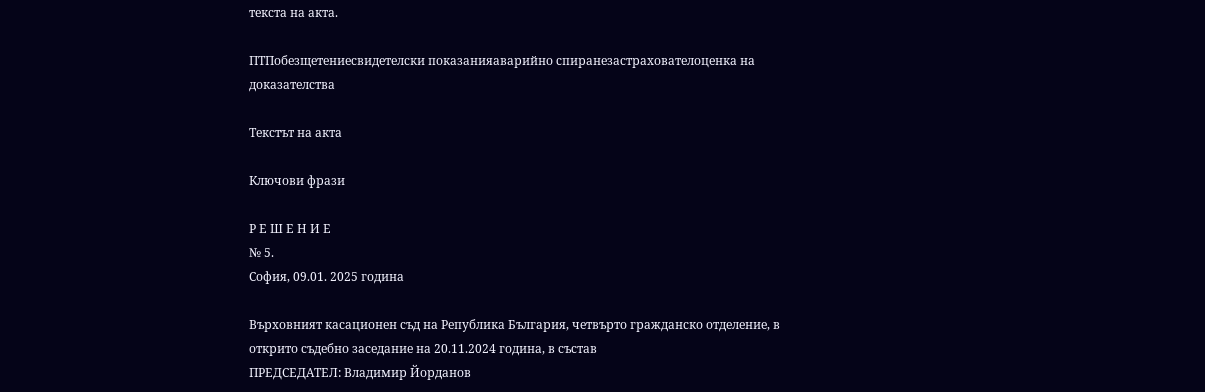текста на акта.

ПТПобезщетениесвидетелски показанияаварийно спиранезастрахователоценка на доказателства

Текстът на акта

Ключови фрази

Р Е Ш Е Н И Е
№ 5.
София, 09.01. 2025 година

Върховният касационен съд на Република България, четвърто гражданско отделение, в открито съдебно заседание на 20.11.2024 година, в състав
ПРЕДСЕДАТЕЛ: Владимир Йорданов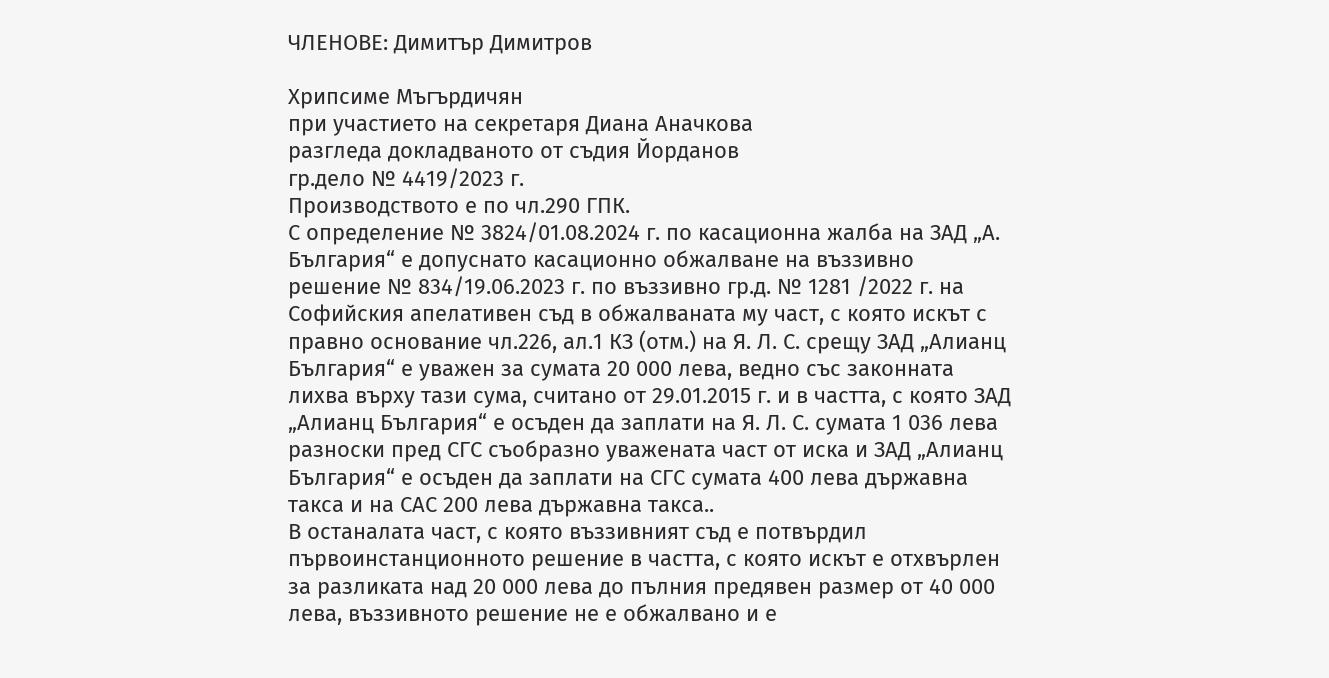ЧЛЕНОВЕ: Димитър Димитров

Хрипсиме Мъгърдичян
при участието на секретаря Диана Аначкова
разгледа докладваното от съдия Йорданов
гр.дело № 4419/2023 г.
Производството е по чл.290 ГПК.
С определение № 3824/01.08.2024 г. по касационна жалба на ЗАД „А. България“ е допуснато касационно обжалване на въззивно решение № 834/19.06.2023 г. по въззивно гр.д. № 1281 /2022 г. на Софийския апелативен съд в обжалваната му част, с която искът с правно основание чл.226, ал.1 КЗ (отм.) на Я. Л. С. срещу ЗАД „Алианц България“ е уважен за сумата 20 000 лева, ведно със законната лихва върху тази сума, считано от 29.01.2015 г. и в частта, с която ЗАД „Алианц България“ е осъден да заплати на Я. Л. С. сумата 1 036 лева разноски пред СГС съобразно уважената част от иска и ЗАД „Алианц България“ е осъден да заплати на СГС сумата 400 лева държавна такса и на САС 200 лева държавна такса..
В останалата част, с която въззивният съд е потвърдил първоинстанционното решение в частта, с която искът е отхвърлен за разликата над 20 000 лева до пълния предявен размер от 40 000 лева, въззивното решение не е обжалвано и е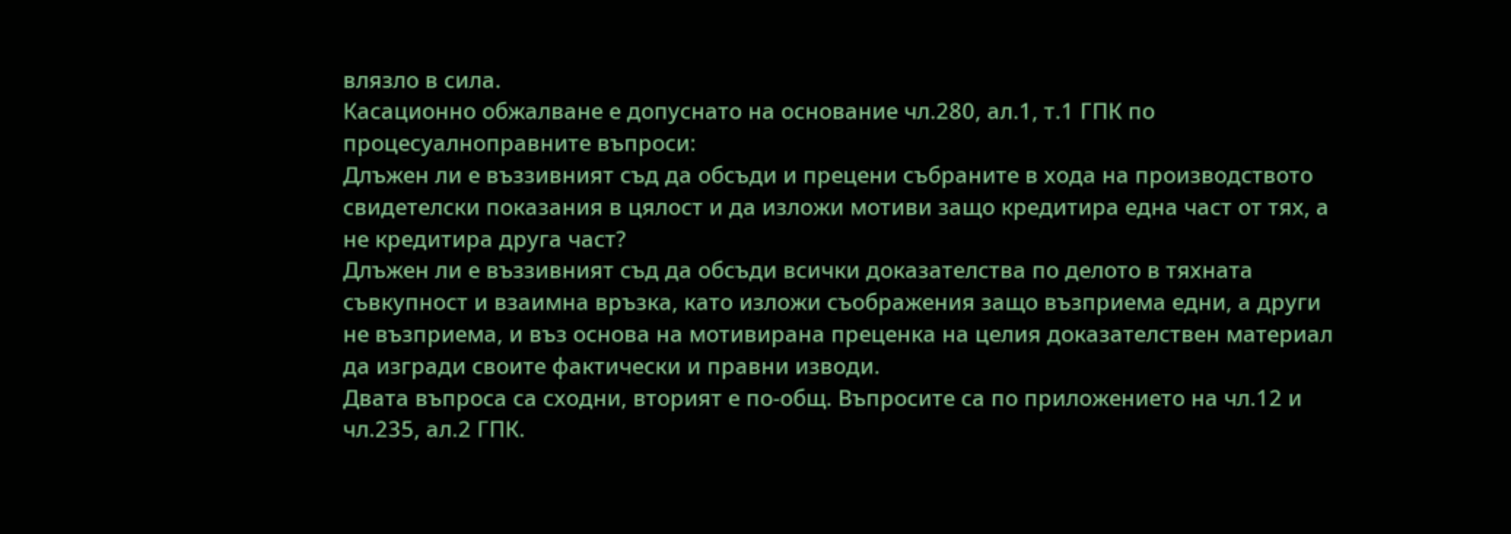влязло в сила.
Касационно обжалване е допуснато на основание чл.280, ал.1, т.1 ГПК по процесуалноправните въпроси:
Длъжен ли е въззивният съд да обсъди и прецени събраните в хода на производството свидетелски показания в цялост и да изложи мотиви защо кредитира една част от тях, а не кредитира друга част?
Длъжен ли е въззивният съд да обсъди всички доказателства по делото в тяхната съвкупност и взаимна връзка, като изложи съображения защо възприема едни, а други не възприема, и въз основа на мотивирана преценка на целия доказателствен материал да изгради своите фактически и правни изводи.
Двата въпроса са сходни, вторият е по-общ. Въпросите са по приложението на чл.12 и чл.235, ал.2 ГПК.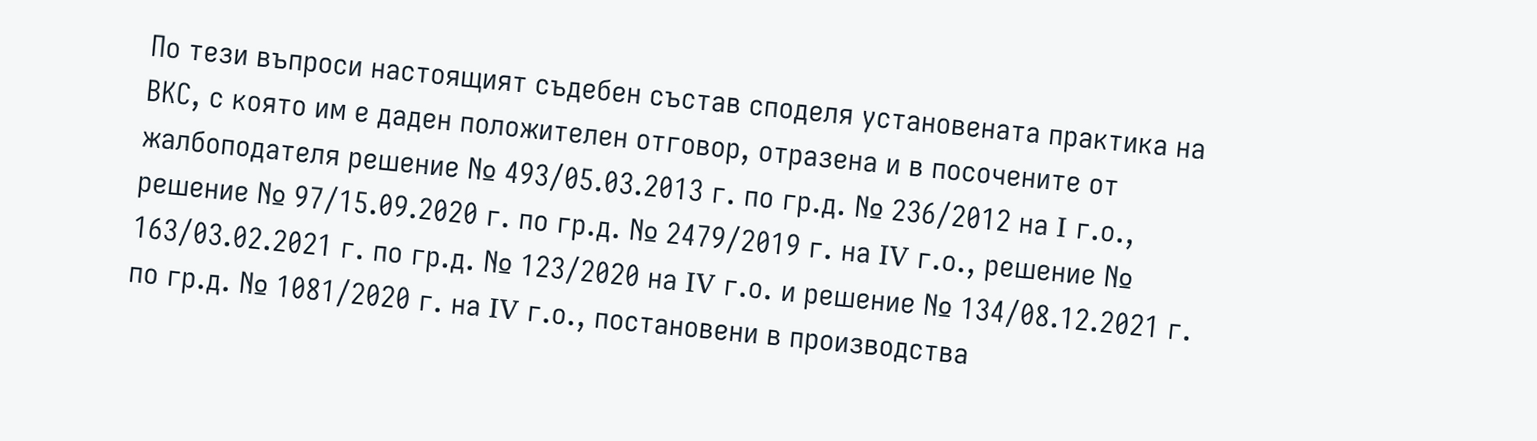По тези въпроси настоящият съдебен състав споделя установената практика на ВКС, с която им е даден положителен отговор, отразена и в посочените от жалбоподателя решение № 493/05.03.2013 г. по гр.д. № 236/2012 на I г.о., решение № 97/15.09.2020 г. по гр.д. № 2479/2019 г. на IV г.о., решение № 163/03.02.2021 г. по гр.д. № 123/2020 на IV г.о. и решение № 134/08.12.2021 г. по гр.д. № 1081/2020 г. на IV г.о., постановени в производства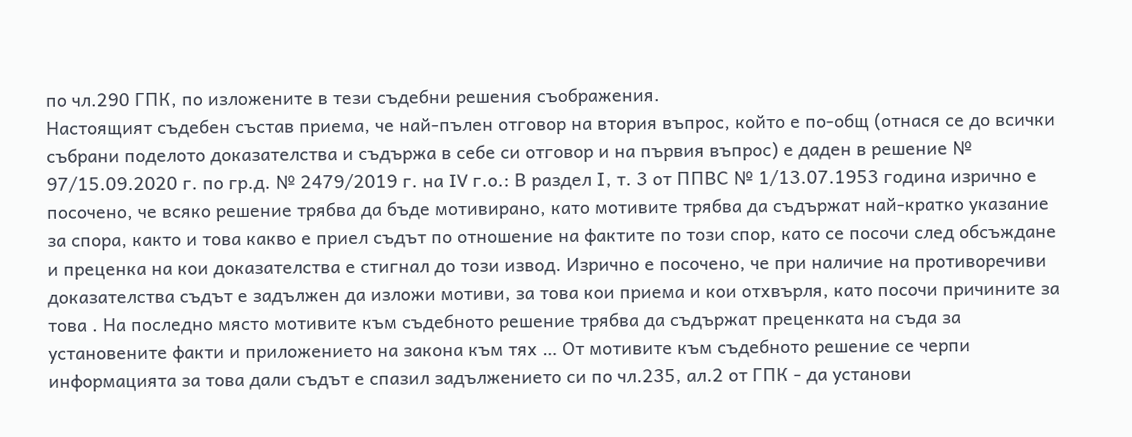по чл.290 ГПК, по изложените в тези съдебни решения съображения.
Настоящият съдебен състав приема, че най-пълен отговор на втория въпрос, който е по-общ (отнася се до всички събрани поделото доказателства и съдържа в себе си отговор и на първия въпрос) е даден в решение № 97/15.09.2020 г. по гр.д. № 2479/2019 г. на IV г.о.: В раздел І, т. 3 от ППВС № 1/13.07.1953 година изрично е посочено, че всяко решение трябва да бъде мотивирано, като мотивите трябва да съдържат най-кратко указание за спора, както и това какво е приел съдът по отношение на фактите по този спор, като се посочи след обсъждане и преценка на кои доказателства е стигнал до този извод. Изрично е посочено, че при наличие на противоречиви доказателства съдът е задължен да изложи мотиви, за това кои приема и кои отхвърля, като посочи причините за това . На последно място мотивите към съдебното решение трябва да съдържат преценката на съда за установените факти и приложението на закона към тях … От мотивите към съдебното решение се черпи информацията за това дали съдът е спазил задължението си по чл.235, ал.2 от ГПК - да установи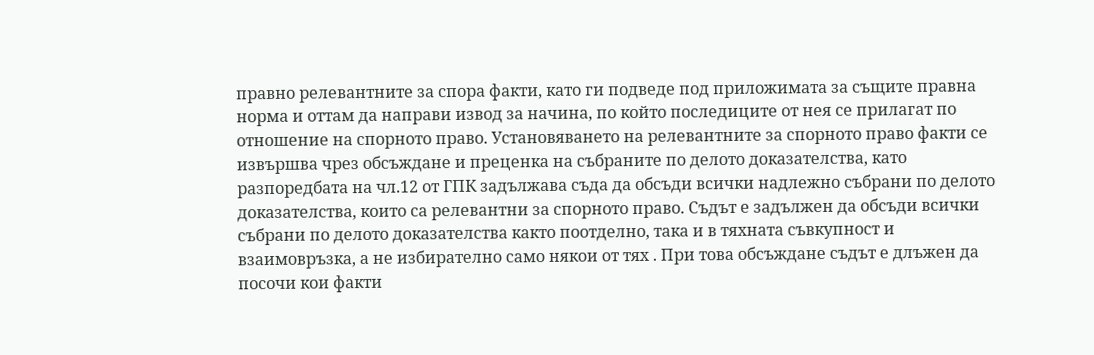правно релевантните за спора факти, като ги подведе под приложимата за същите правна норма и оттам да направи извод за начина, по който последиците от нея се прилагат по отношение на спорното право. Установяването на релевантните за спорното право факти се извършва чрез обсъждане и преценка на събраните по делото доказателства, като разпоредбата на чл.12 от ГПК задължава съда да обсъди всички надлежно събрани по делото доказателства, които са релевантни за спорното право. Съдът е задължен да обсъди всички събрани по делото доказателства както поотделно, така и в тяхната съвкупност и взаимовръзка, а не избирателно само някои от тях . При това обсъждане съдът е длъжен да посочи кои факти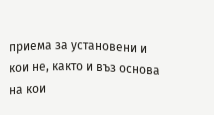приема за установени и кои не, както и въз основа на кои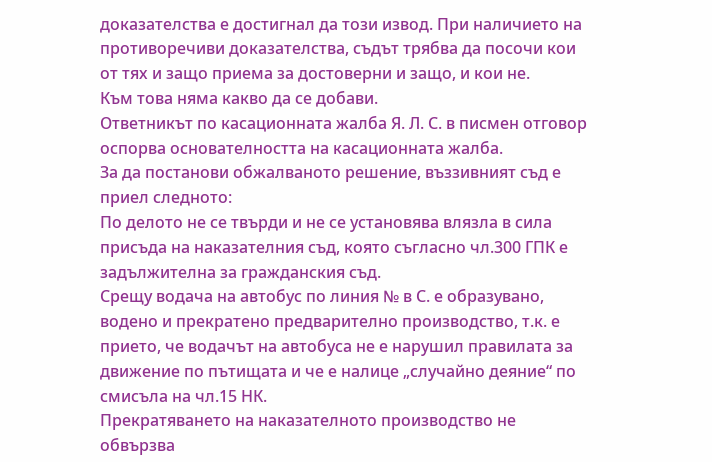доказателства е достигнал да този извод. При наличието на противоречиви доказателства, съдът трябва да посочи кои от тях и защо приема за достоверни и защо, и кои не.
Към това няма какво да се добави.
Ответникът по касационната жалба Я. Л. С. в писмен отговор оспорва основателността на касационната жалба.
За да постанови обжалваното решение, въззивният съд е приел следното:
По делото не се твърди и не се установява влязла в сила присъда на наказателния съд, която съгласно чл.300 ГПК е задължителна за гражданския съд.
Срещу водача на автобус по линия № в С. е образувано, водено и прекратено предварително производство, т.к. е прието, че водачът на автобуса не е нарушил правилата за движение по пътищата и че е налице „случайно деяние“ по смисъла на чл.15 НК.
Прекратяването на наказателното производство не обвързва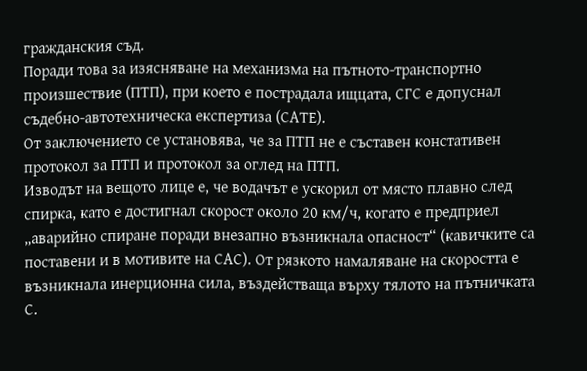гражданския съд.
Поради това за изясняване на механизма на пътното-транспортно произшествие (ПТП), при което е пострадала ищцата, СГС е допуснал съдебно-автотехническа експертиза (САТЕ).
От заключението се установява, че за ПТП не е съставен констативен протокол за ПТП и протокол за оглед на ПТП.
Изводът на вещото лице е, че водачът е ускорил от място плавно след спирка, като е достигнал скорост около 20 км/ч, когато е предприел „аварийно спиране поради внезапно възникнала опасност“ (кавичките са поставени и в мотивите на САС). От рязкото намаляване на скоростта е възникнала инерционна сила, въздействаща върху тялото на пътничката С.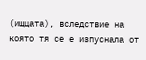(ищцата), вследствие на която тя се е изпуснала от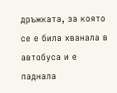дръжката, за която се е била хванала в автобуса и е паднала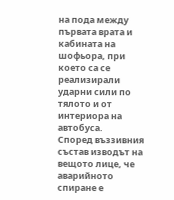на пода между първата врата и кабината на шофьора, при което са се реализирали ударни сили по тялото и от интериора на автобуса.
Според въззивния състав изводът на вещото лице, че аварийното спиране е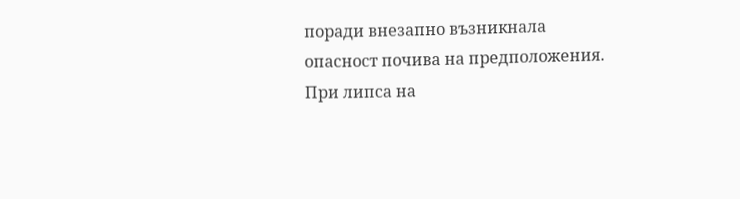поради внезапно възникнала опасност почива на предположения. При липса на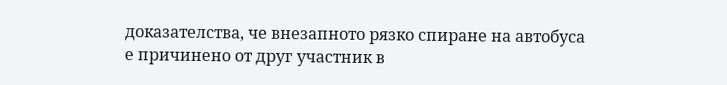доказателства, че внезапното рязко спиране на автобуса е причинено от друг участник в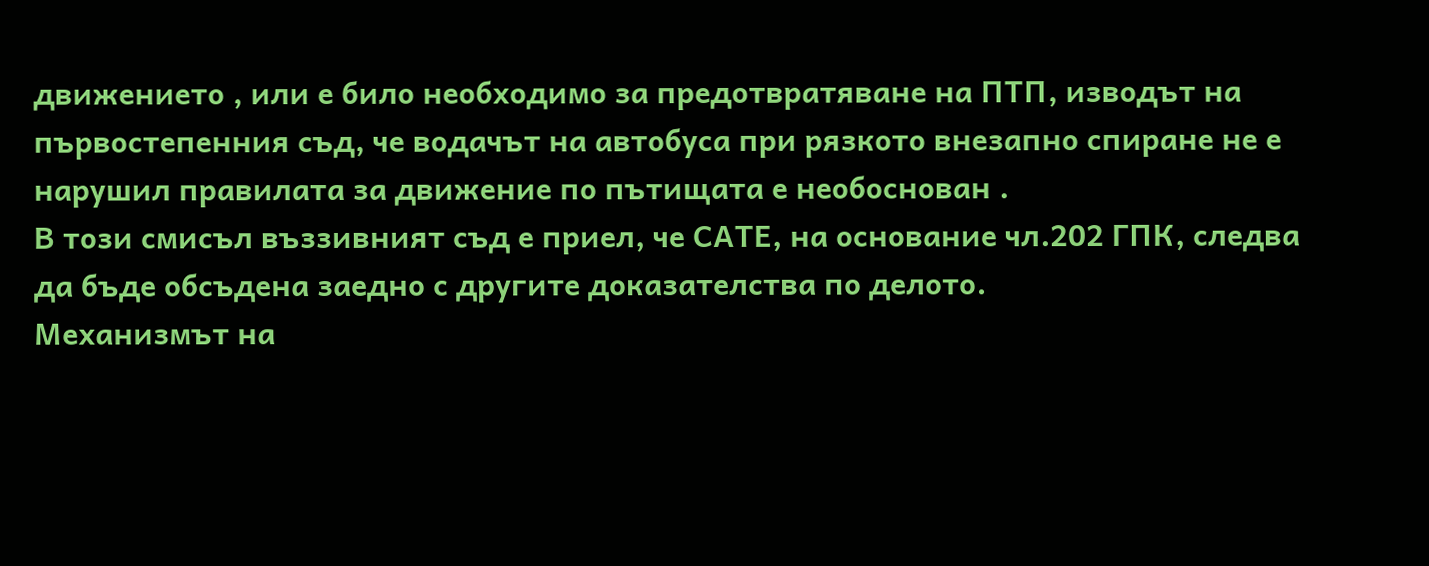движението , или е било необходимо за предотвратяване на ПТП, изводът на първостепенния съд, че водачът на автобуса при рязкото внезапно спиране не е нарушил правилата за движение по пътищата е необоснован .
В този смисъл въззивният съд е приел, че САТЕ, на основание чл.202 ГПК, следва да бъде обсъдена заедно с другите доказателства по делото.
Механизмът на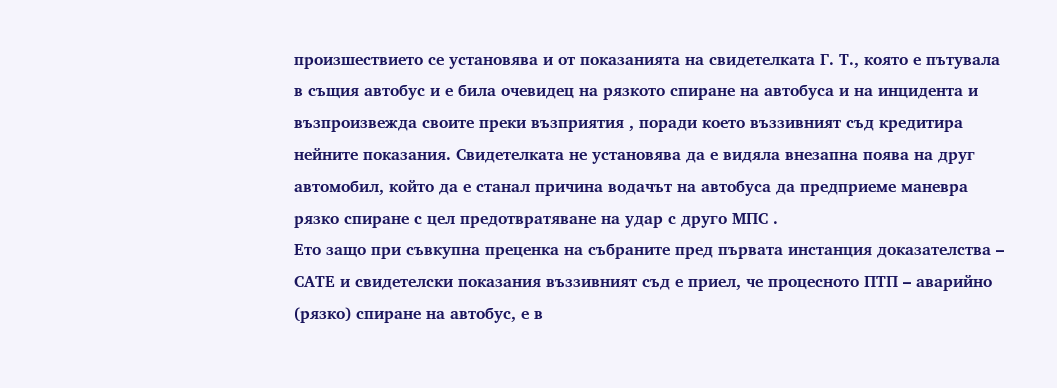произшествието се установява и от показанията на свидетелката Г. Т., която е пътувала в същия автобус и е била очевидец на рязкото спиране на автобуса и на инцидента и възпроизвежда своите преки възприятия , поради което въззивният съд кредитира нейните показания. Свидетелката не установява да е видяла внезапна поява на друг автомобил, който да е станал причина водачът на автобуса да предприеме маневра рязко спиране с цел предотвратяване на удар с друго МПС .
Ето защо при съвкупна преценка на събраните пред първата инстанция доказателства – САТЕ и свидетелски показания въззивният съд е приел, че процесното ПТП – аварийно (рязко) спиране на автобус, е в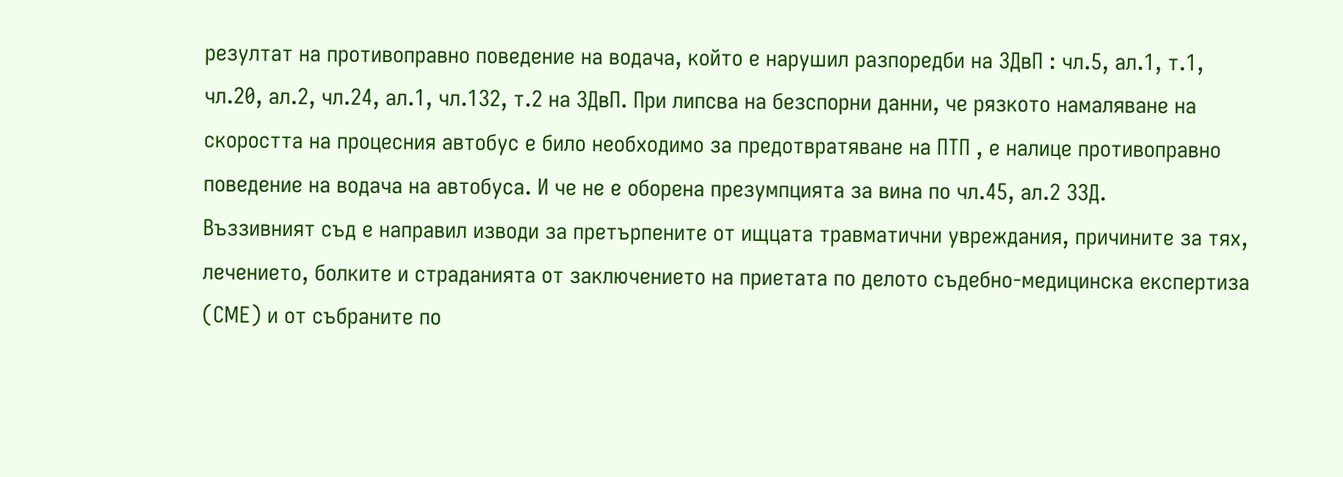резултат на противоправно поведение на водача, който е нарушил разпоредби на ЗДвП : чл.5, ал.1, т.1, чл.20, ал.2, чл.24, ал.1, чл.132, т.2 на ЗДвП. При липсва на безспорни данни, че рязкото намаляване на скоростта на процесния автобус е било необходимо за предотвратяване на ПТП , е налице противоправно поведение на водача на автобуса. И че не е оборена презумпцията за вина по чл.45, ал.2 ЗЗД.
Въззивният съд е направил изводи за претърпените от ищцата травматични увреждания, причините за тях, лечението, болките и страданията от заключението на приетата по делото съдебно-медицинска експертиза (СМЕ) и от събраните по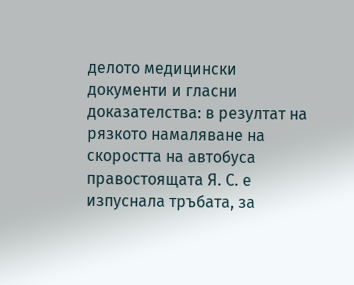делото медицински документи и гласни доказателства: в резултат на рязкото намаляване на скоростта на автобуса правостоящата Я. С. е изпуснала тръбата, за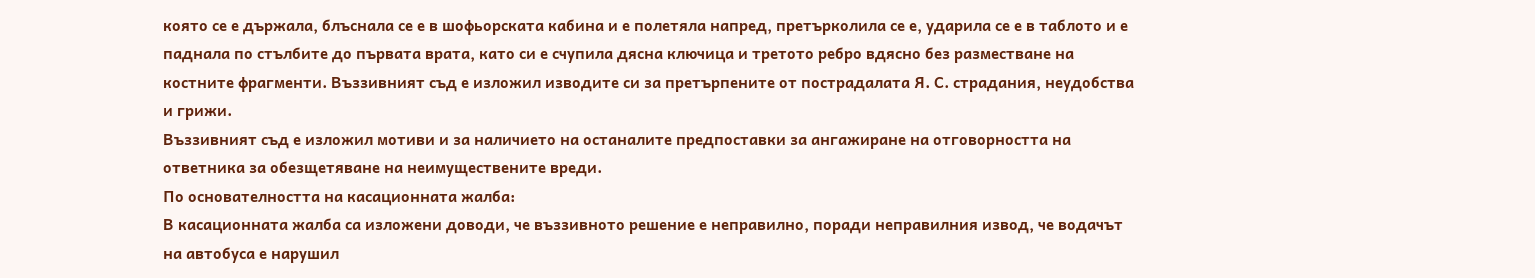която се е държала, блъснала се е в шофьорската кабина и е полетяла напред, претърколила се е, ударила се е в таблото и е паднала по стълбите до първата врата, като си е счупила дясна ключица и третото ребро вдясно без разместване на костните фрагменти. Въззивният съд е изложил изводите си за претърпените от пострадалата Я. С. страдания, неудобства и грижи.
Въззивният съд е изложил мотиви и за наличието на останалите предпоставки за ангажиране на отговорността на ответника за обезщетяване на неимуществените вреди.
По основателността на касационната жалба:
В касационната жалба са изложени доводи, че въззивното решение е неправилно, поради неправилния извод, че водачът на автобуса е нарушил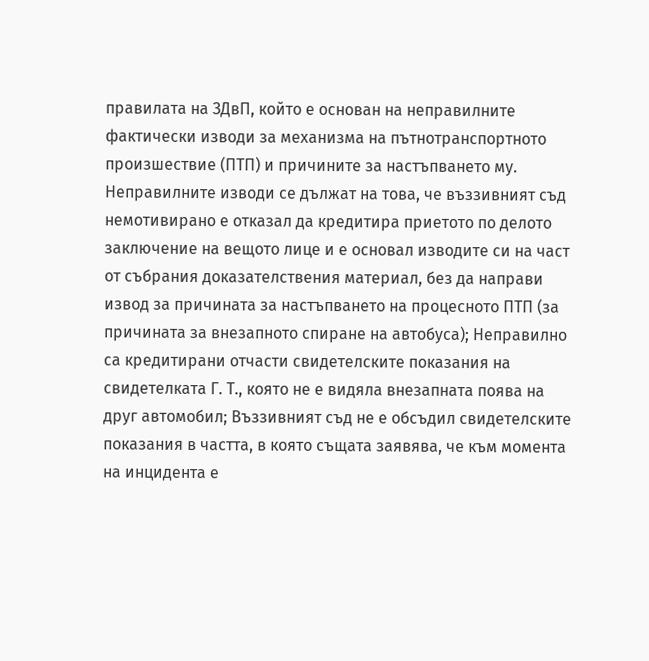правилата на ЗДвП, който е основан на неправилните фактически изводи за механизма на пътнотранспортното произшествие (ПТП) и причините за настъпването му. Неправилните изводи се дължат на това, че въззивният съд немотивирано е отказал да кредитира приетото по делото заключение на вещото лице и е основал изводите си на част от събрания доказателствения материал, без да направи извод за причината за настъпването на процесното ПТП (за причината за внезапното спиране на автобуса); Неправилно са кредитирани отчасти свидетелските показания на свидетелката Г. Т., която не е видяла внезапната поява на друг автомобил; Въззивният съд не е обсъдил свидетелските показания в частта, в която същата заявява, че към момента на инцидента е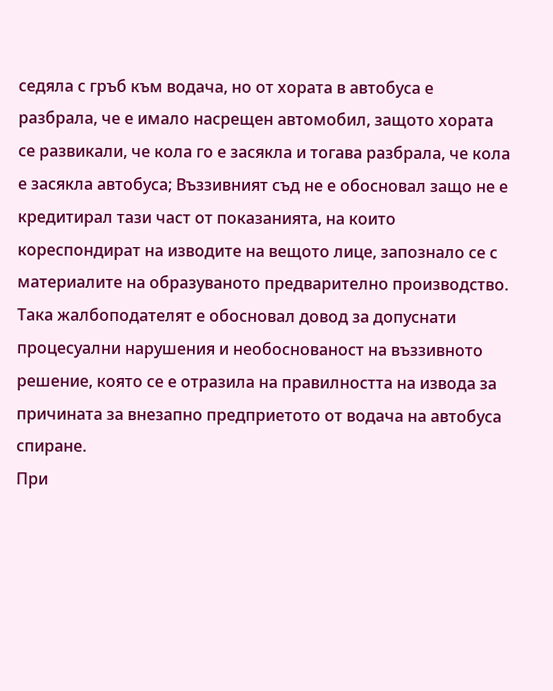седяла с гръб към водача, но от хората в автобуса е разбрала, че е имало насрещен автомобил, защото хората се развикали, че кола го е засякла и тогава разбрала, че кола е засякла автобуса; Въззивният съд не е обосновал защо не е кредитирал тази част от показанията, на които кореспондират на изводите на вещото лице, запознало се с материалите на образуваното предварително производство.
Така жалбоподателят е обосновал довод за допуснати процесуални нарушения и необоснованост на въззивното решение, която се е отразила на правилността на извода за причината за внезапно предприетото от водача на автобуса спиране.
При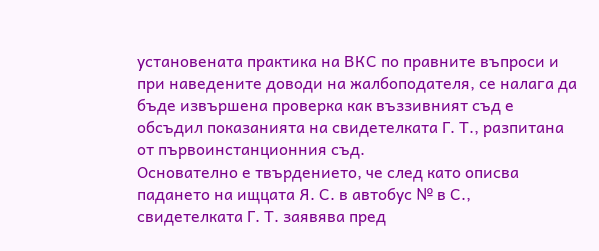установената практика на ВКС по правните въпроси и при наведените доводи на жалбоподателя, се налага да бъде извършена проверка как въззивният съд е обсъдил показанията на свидетелката Г. Т., разпитана от първоинстанционния съд.
Основателно е твърдението, че след като описва падането на ищцата Я. С. в автобус № в С., свидетелката Г. Т. заявява пред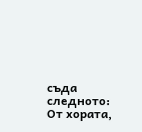съда следното: От хората,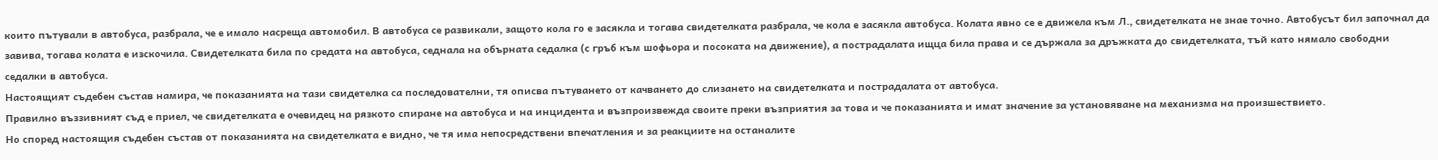които пътували в автобуса, разбрала, че е имало насреща автомобил. В автобуса се развикали, защото кола го е засякла и тогава свидетелката разбрала, че кола е засякла автобуса. Колата явно се е движела към Л., свидетелката не знае точно. Автобусът бил започнал да завива, тогава колата е изскочила. Свидетелката била по средата на автобуса, седнала на обърната седалка (с гръб към шофьора и посоката на движение), а пострадалата ищца била права и се държала за дръжката до свидетелката, тъй като нямало свободни седалки в автобуса.
Настоящият съдебен състав намира, че показанията на тази свидетелка са последователни, тя описва пътуването от качването до слизането на свидетелката и пострадалата от автобуса.
Правилно въззивният съд е приел, че свидетелката е очевидец на рязкото спиране на автобуса и на инцидента и възпроизвежда своите преки възприятия за това и че показанията и имат значение за установяване на механизма на произшествието.
Но според настоящия съдебен състав от показанията на свидетелката е видно, че тя има непосредствени впечатления и за реакциите на останалите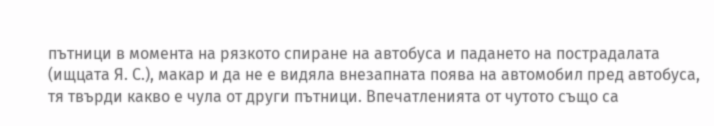пътници в момента на рязкото спиране на автобуса и падането на пострадалата (ищцата Я. С.), макар и да не е видяла внезапната поява на автомобил пред автобуса, тя твърди какво е чула от други пътници. Впечатленията от чутото също са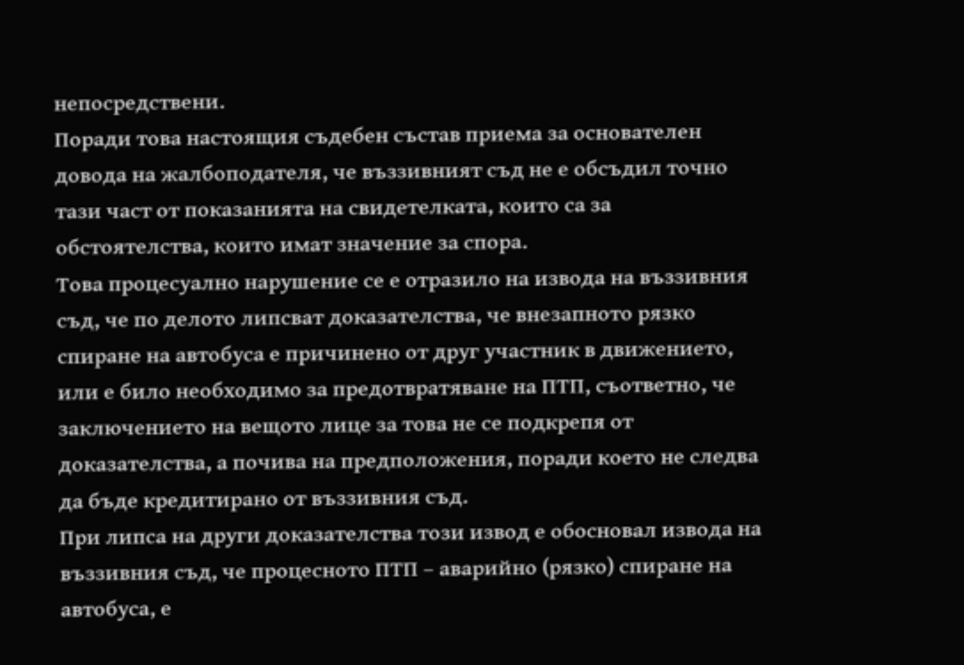непосредствени.
Поради това настоящия съдебен състав приема за основателен довода на жалбоподателя, че въззивният съд не е обсъдил точно тази част от показанията на свидетелката, които са за обстоятелства, които имат значение за спора.
Това процесуално нарушение се е отразило на извода на въззивния съд, че по делото липсват доказателства, че внезапното рязко спиране на автобуса е причинено от друг участник в движението, или е било необходимо за предотвратяване на ПТП, съответно, че заключението на вещото лице за това не се подкрепя от доказателства, а почива на предположения, поради което не следва да бъде кредитирано от въззивния съд.
При липса на други доказателства този извод е обосновал извода на въззивния съд, че процесното ПТП – аварийно (рязко) спиране на автобуса, е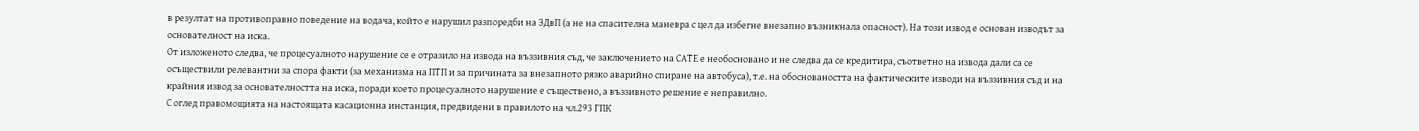в резултат на противоправно поведение на водача, който е нарушил разпоредби на ЗДвП (а не на спасителна маневра с цел да избегне внезапно възникнала опасност). На този извод е основан изводът за основателност на иска.
От изложеното следва, че процесуалното нарушение се е отразило на извода на въззивния съд, че заключението на САТЕ е необосновано и не следва да се кредитира, съответно на извода дали са се осъществили релевантни за спора факти (за механизма на ПТП и за причината за внезапното рязко аварийно спиране на автобуса), т.е. на обосноваността на фактическите изводи на въззивния съд и на крайния извод за основателността на иска, поради което процесуалното нарушение е съществено, а въззивното решение е неправилно.
С оглед правомощията на настоящата касационна инстанция, предвидени в правилото на чл.293 ГПК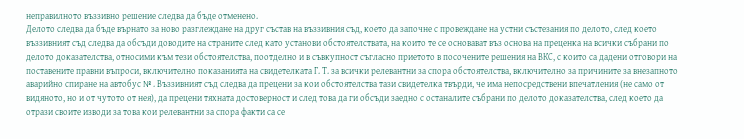неправилното въззивно решение следва да бъде отменено.
Делото следва да бъде върнато за ново разглеждане на друг състав на въззивния съд, което да започне с провеждане на устни състезания по делото, след което въззивният съд следва да обсъди доводите на страните след като установи обстоятелствата, на които те се основават въз основа на преценка на всички събрани по делото доказателства, относими към тези обстоятелства, поотделно и в съвкупност съгласно приетото в посочените решения на ВКС, с които са дадени отговори на поставените правни въпроси, включително показанията на свидетелката Г. Т. за всички релевантни за спора обстоятелства, включително за причините за внезапното аварийно спиране на автобус № . Въззивният съд следва да прецени за кои обстоятелства тази свидетелка твърди, че има непосредствени впечатления (не само от видяното, но и от чутото от нея), да прецени тяхната достоверност и след това да ги обсъди заедно с останалите събрани по делото доказателства, след което да отрази своите изводи за това кои релевантни за спора факти са се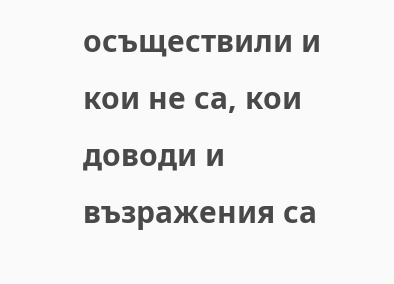осъществили и кои не са, кои доводи и възражения са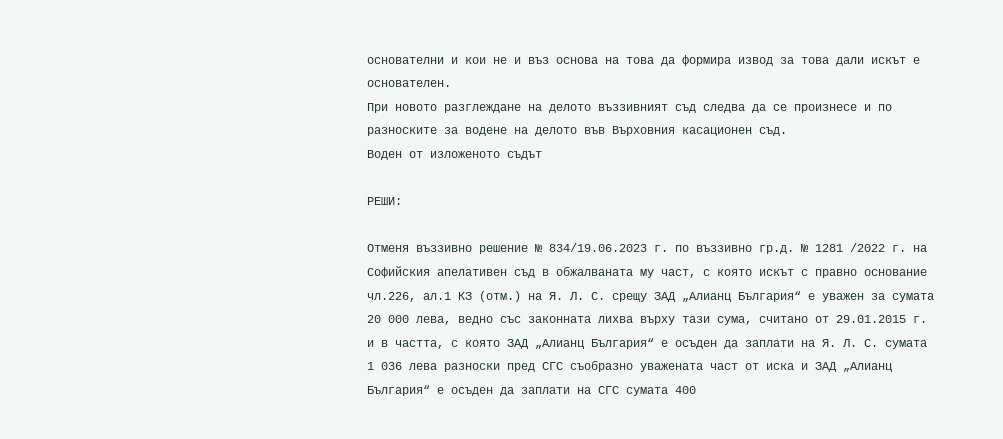основателни и кои не и въз основа на това да формира извод за това дали искът е основателен.
При новото разглеждане на делото въззивният съд следва да се произнесе и по разноските за водене на делото във Върховния касационен съд.
Воден от изложеното съдът

РЕШИ:

Отменя въззивно решение № 834/19.06.2023 г. по въззивно гр.д. № 1281 /2022 г. на Софийския апелативен съд в обжалваната му част, с която искът с правно основание чл.226, ал.1 КЗ (отм.) на Я. Л. С. срещу ЗАД „Алианц България“ е уважен за сумата 20 000 лева, ведно със законната лихва върху тази сума, считано от 29.01.2015 г. и в частта, с която ЗАД „Алианц България“ е осъден да заплати на Я. Л. С. сумата 1 036 лева разноски пред СГС съобразно уважената част от иска и ЗАД „Алианц България“ е осъден да заплати на СГС сумата 400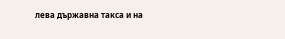лева държавна такса и на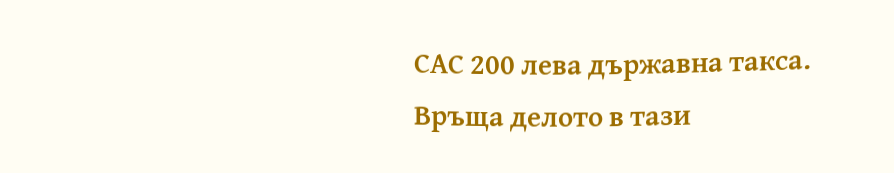САС 200 лева държавна такса.
Връща делото в тази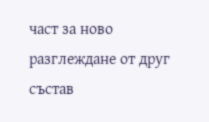част за ново разглеждане от друг състав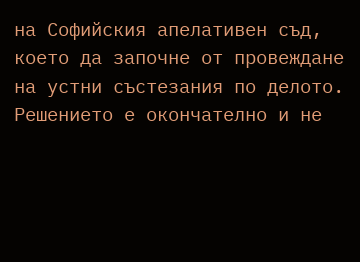на Софийския апелативен съд, което да започне от провеждане на устни състезания по делото.
Решението е окончателно и не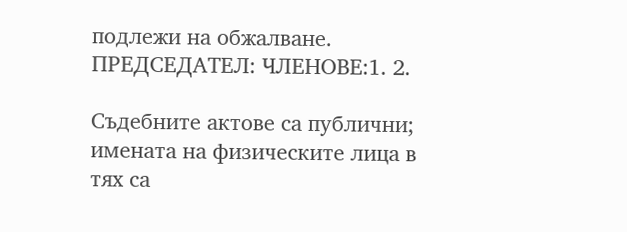подлежи на обжалване.
ПРЕДСЕДАТЕЛ: ЧЛЕНОВЕ:1. 2.

Съдебните актове са публични; имената на физическите лица в тях са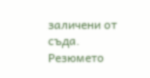заличени от съда. Резюмето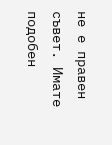не е правен съвет. Имате подобен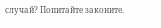случай? Попитайте законите.